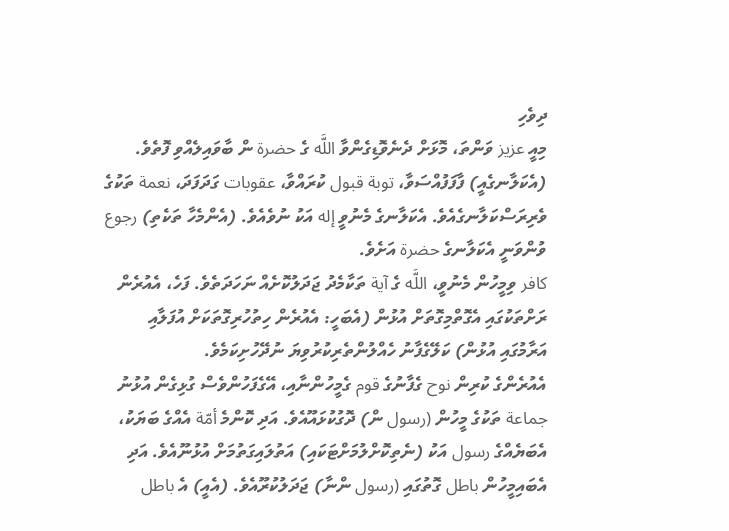ދިވެހި
މިއީ عزيز ވަންތަ، މޮޅަށް ދެނެވޮޑިގެންވާ اللَّه ގެ حضرة ން ބާވައިލެއްވި ފޮތެވެ.
(އެކަލާނގެއީ) ފާފަފުއްސަވާ، توبة قبول ކުރައްވާ، عقوبات ގަދަފަދަ، نعمة ތަކުގެ ވެރިރަސްކަލާނގެއެވެ. އެކަލާނގެ މެނުވީ إله އަކު ނުވެއެވެ. (އެންމެހާ ތަކެތި) رجوع ވުންވަނީ އެކަލާނގެ حضرة އަށެވެ.
كافر ވިމީހުން މެނުވީ، اللَّه ގެ آية ތަކާމެދު ޖަދަލުކޮށެއް ނަހަދަތެވެ. ފަހެ، އެއުރެން ރަށްތަކުގައި އެގޮތްމިގޮތަށް އުޅުން (އެބަހީ: އެއުރެން ހިތުހުރިގޮތަކަށް އުފަލާއި އަރާމުގައި އުޅުން) ކަލޭގެފާނު ހެއްލުންތެރިކުރުވިޔަ ނުދޭހުށިކަމެވެ.
އެއުރެންގެ ކުރިން نوح ގެފާނުގެ قوم ގެމީހުންނާއި، އޭގެފަހުންވެސް ގުޅިގެން އުޅުނު جماعة ތަކުގެ މީހުން (رسول ން) ދޮގުކުޅައޫއެވެ. އަދި ކޮންމެ أمّة އެއްގެ ބަޔަކު، އެބަޔެއްގެ رسول އަކު (ނެތިކޮށްލުމަށްޓަކައި) އަތުލައިގަތުމަށް އުޅުނޫއެވެ. އަދި އެބައިމީހުން باطل ގޮތުގައި (رسول ންނާ) ޖަދަލުކުރޫއެވެ. (އެއީ) އެ باطل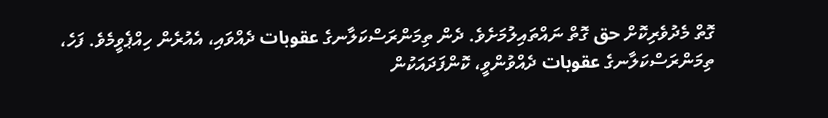ގޮތް މެދުވެރިކޮށް حق ގޮތް ނައްތައިލުމަށެވެ. ދެން ތިމަންރަސްކަލާނގެ عقوبات ދެއްވައި، އެއުރެން ހިއްޕެވީމެވެ. ފަހެ، ތިމަންރަސްކަލާނގެ عقوبات ދެއްވުންވީ، ކޮންފަދައަކުން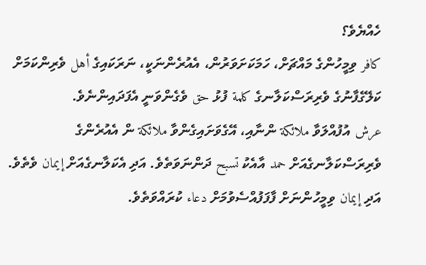ހެއްޔެވެ؟
كافر ވިމީހުންގެ މައްޗަށް، ހަމަކަށަވަރުން، އެއުރެންނަކީ، ނަރަކައިގެ أهل ވެރިންކަމަށް ކަލޭގެފާނުގެ ވެރިރަސްކަލާނގެ كلمة ފުޅު حق ވެގެންވަނީ އެފަދައިންނެވެ.
عرش އުފުއްލަވާ ملائكة ންނާއި، އޭގެވަށައިގެންވާ ملائكة ން އެއުރެންގެ ވެރިރަސްކަލާނގެއަށް حمد އާއެކު تسبح ދަންނަވަތެވެ. އަދި އެކަލާނގެއަށް إيمان ވެތެވެ. އަދި إيمان ވިމީހުންނަށް ފާފަފުއްސެވުމަށް دعاء ކުރައްވަތެވެ.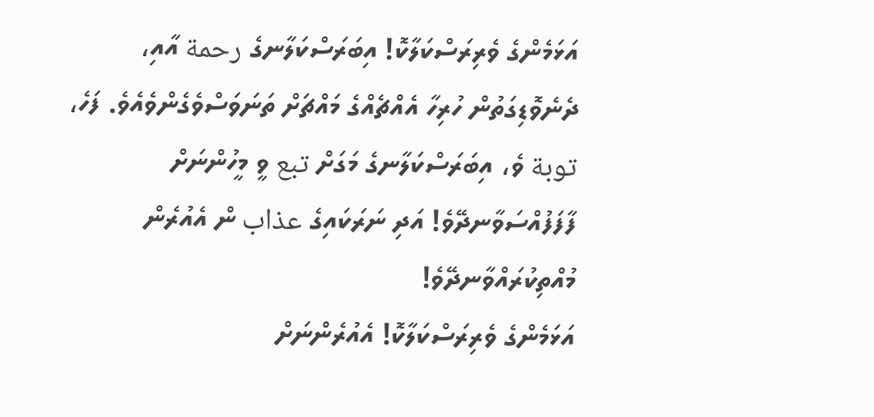އަޅަމެންގެ ވެރިރަސްކަލާކޮ! އިބަރަސްކަލާނގެ رحمة އާއި، ދެނެވޮޑިގަތުން ހުރިހާ އެއްޗެއްގެ މައްޗަށް ތަނަވަސްވެގެންވެއެވެ. ފަހެ، توبة ވެ، އިބަރަސްކަލާނގެ މަގަށް تبع ވީ މީހުންނަށް ފާފަފުއްސަވާނދޭވެ! އަދި ނަރަކައިގެ عذاب ން އެއުރެން މުއްތިކުރައްވާނދޭވެ!
އަޅަމެންގެ ވެރިރަސްކަލާކޮ! އެއުރެންނަށް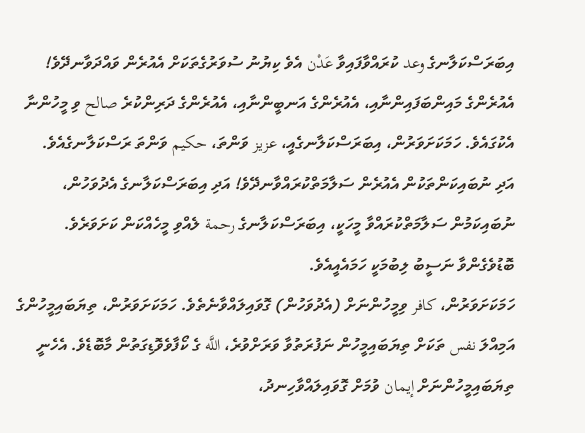އިބަރަސްކަލާނގެ وعد ކުރައްވާފައިވާ عَدْن އެވެ ކިޔުނު ސުވަރުގެތަކަށް އެއުރެން ވައްދަވާނދޭވެ! އެއުރެންގެ މައިންބަފައިންނާއި، އެއުރެންގެ އަނބީންނާއި، އެއުރެންގެ ދަރިންކުރެ صالح ވި މީހުންނާ އެކުގައެވެ. ހަމަކަށަވަރުން، އިބަރަސްކަލާނގެއީ، عزيز ވަންތަ، حكيم ވަންތަ ރަސްކަލާނގެއެވެ.
އަދި ނުބައިކަންތަކުން އެއުރެން ސަލާމަތްކުރައްވާނދޭވެ! އަދި އިބަރަސްކަލާނގެ އެދުވަހުން، ނުބައިކަމުން ސަލާމަތްކުރައްވާ މީހަކީ، އިބަރަސްކަލާނގެ رحمة ލެއްވި މީހެއްކަން ކަށަވަރެވެ. ބޮޑުވެގެންވާ ނަސީބު ލިބުމަކީ ހަމައެއީއެވެ.
ހަމަކަށަވަރުން، كافر ވިމީހުންނަށް (އެދުވަހުން) ގޮވައިލައްވާނެތެވެ. ހަމަކަށަވަރުން، ތިޔަބައިމީހުންގެ އަމިއްލަ نفس ތަކަށް ތިޔަބައިމީހުން ނަފުރަތުވާ ވަރަށްވުރެ، اللَّه ގެ ކޯފާވެވޮޑިގަތުން މާބޮޑެވެ. އެހެނީ ތިޔަބައިމީހުންނަށް إيمان ވުމަށް ގޮވައިލައްވާހިނދު،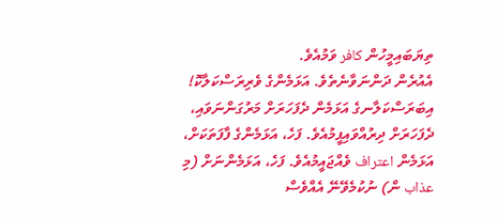ތިޔަބައިމީހުން كافر ވަމުއެވެ.
އެއުރެން ދަންނަވާނެތެވެ. އަޅަމެންގެ ވެރިރަސްކަލާކޮ! އިބަރަސްކަލާނގެ އަޅަމެން ދެފަހަރަށް މަރުގަންނަވައި، ދެފަހަރަށް ދިރުއްވައިފީމުއެވެ. ފަހެ، އަޅަމެންގެ ފާފަތަކަށް، އަޅަމެން اعتراف ވެއްޖައީމުއެވެ. ފަހެ، އަޅަމެންނަށް (މި عذاب ން) ނުކުމެވޭނޭ އެއްވެސް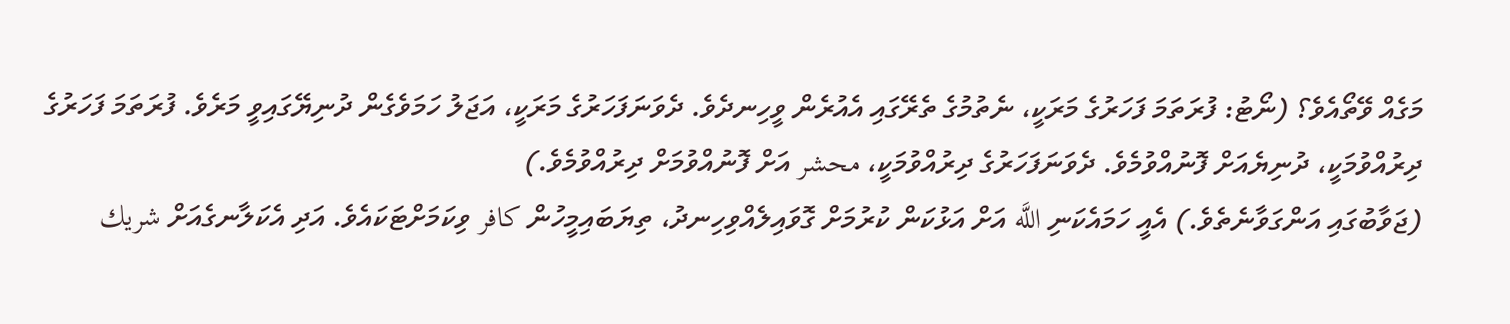މަގެއް ވޭތޯއެވެ؟ (ނޯޓު: ފުރަތަމަ ފަހަރުގެ މަރަކީ، ނެތުމުގެ ތެރޭގައި އެއުރެން ވީހިނދެވެ. ދެވަނަފަހަރުގެ މަރަކީ، އަޖަލު ހަމަވެގެން ދުނިޔޭގައިވީ މަރެވެ. ފުރަތަމަ ފަހަރުގެ ދިރުއްވުމަކީ، ދުނިޔެއަށް ފޮނުއްވުމެވެ. ދެވަނަފަހަރުގެ ދިރުއްވުމަކީ، محشر އަށް ފޮނުއްވުމަށް ދިރުއްވުމެވެ.)
(ޖަވާބުގައި އަންގަވާނެތެވެ.) އެއީ ހަމައެކަނި اللَّه އަށް އަޅުކަން ކުރުމަށް ގޮވައިލެއްވިހިނދު، ތިޔަބައިމީހުން كافر ވިކަމަށްޓަކައެވެ. އަދި އެކަލާނގެއަށް شريك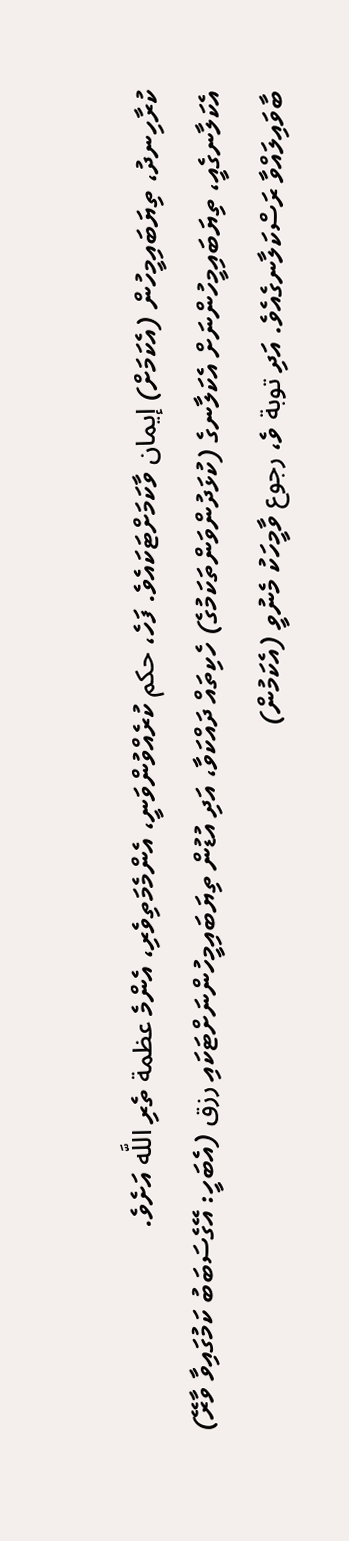ކުރާހިނދު، ތިޔަބައިމީހުން (އެކަމަށް) إيمان ވާކަމަށްޓަކައެވެ. ފަހެ، حكم ކުރެއްވުންވަނީ، އެންމެމަތިވެރި، އެންމެ عظمة ތެރި اللَّه އަށެވެ.
އެކަލާނގެއީ، ތިޔަބައިމީހުންނަށް އެކަލާނގެ (ކުޅަދުންވަންތަކަމުގެ) ހެކިތައް ދައްކަވާ، އަދި އުޑުން ތިޔަބައިމީހުންނަށްޓަކައި رزق (އެބަހީ: އޭގެސަބަބު ކަމުގައިވާ ވާރޭ) ބާވައިލައްވާ ރަސްކަލާނގެއެވެ. އަދި توبة ވެ، رجوع ވާމީހަކު މެނުވީ (އެކަމުން)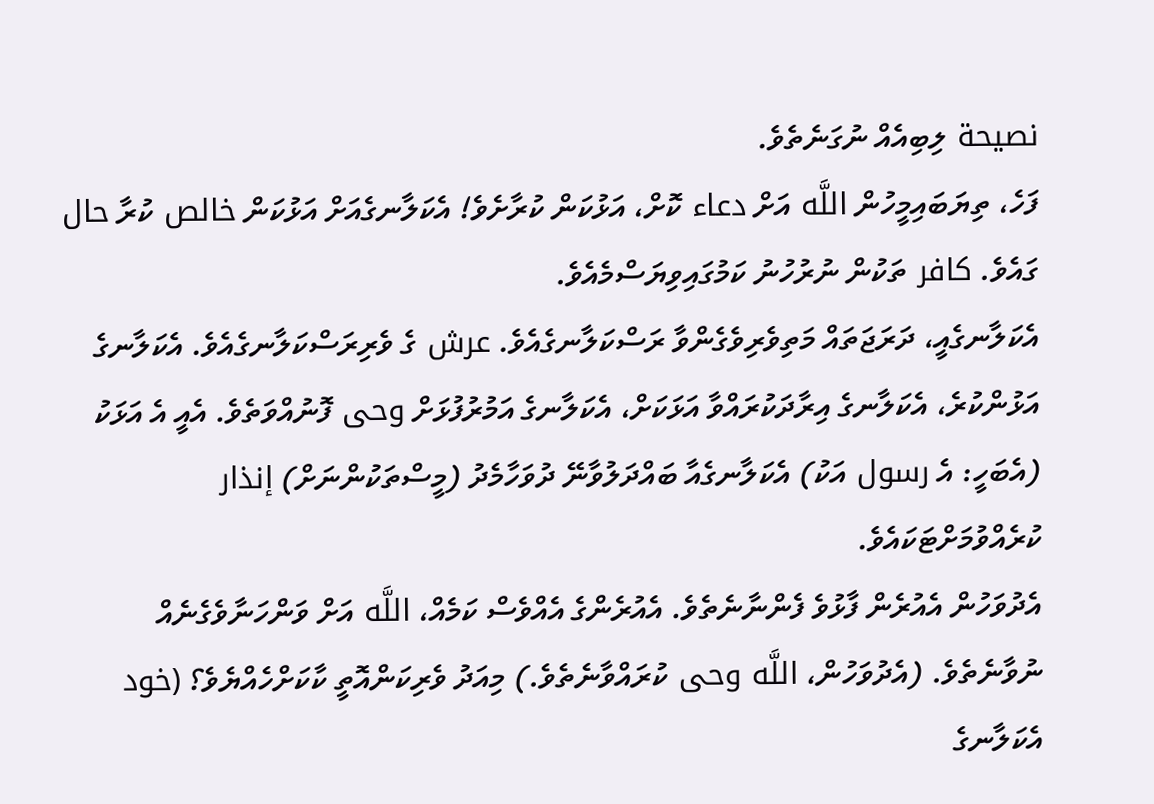نصيحة ލިބިއެއް ނުގަނެތެވެ.
ފަހެ، ތިޔަބައިމީހުން اللَّه އަށް دعاء ކޮށް، އަޅުކަން ކުރާށެވެ! އެކަލާނގެއަށް އަޅުކަން خالص ކުރާ حال ގައެވެ. كافر ތަކުން ނުރުހުނު ކަމުގައިވިޔަސްމެއެވެ.
އެކަލާނގެއީ، ދަރަޖަތައް މަތިވެރިވެގެންވާ ރަސްކަލާނގެއެވެ. عرش ގެ ވެރިރަސްކަލާނގެއެވެ. އެކަލާނގެ އަޅުންކުރެ، އެކަލާނގެ އިރާދަކުރައްވާ އަޅަކަށް، އެކަލާނގެ އަމުރުފުޅަށް وحى ފޮނުއްވަތެވެ. އެއީ އެ އަޅަކު (އެބަހީ: އެ رسول އަކު) އެކަލާނގެއާ ބައްދަލުވާނޭ ދުވަހާމެދު (މީސްތަކުންނަށް) إنذار ކުރެއްވުމަށްޓަކައެވެ.
އެދުވަހުން އެއުރެން ފާޅުވެ ފެންނާނެތެވެ. އެއުރެންގެ އެއްވެސް ކަމެއް، اللَّه އަށް ވަންހަނާވެގެނެއް ނުވާނެތެވެ. (އެދުވަހުން، اللَّه وحى ކުރައްވާނެތެވެ.) މިއަދު ވެރިކަންއޮތީ ކާކަށްހެއްޔެވެ؟ (خود އެކަލާނގެ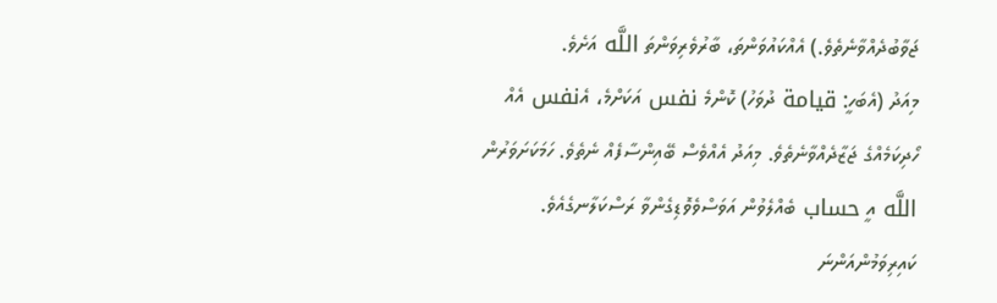ޖަވާބުދެއްވާނެތެވެ.) އެއްކައުވަންތަ، ބާރުވެރިވަންތަ اللَّه އަށެވެ.
މިއަދު (އެބަހީ: قيامة ދުވަހު) ކޮންމެ نفس އަކަށްމެ، އެنفس އެއް ހޯދިކަމެއްގެ ޖަޒާދެއްވާނެތެވެ. މިއަދު އެއްވެސް ބޭއިންސާފެއް ނެތެވެ. ހަމަކަށަވަރުން اللَّه އީ حساب ބެއްލެވުން އަވަސްވެވޮޑިގެންވާ ރަސްކަލާނގެއެވެ.
ކައިރިވަމުންއަންނަ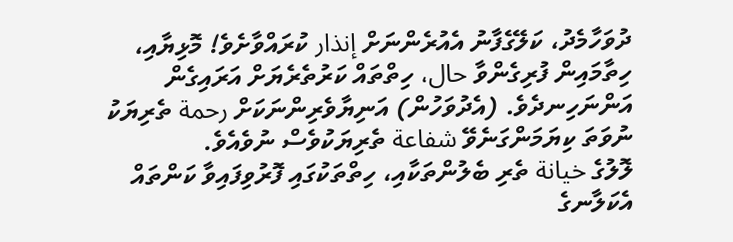ދުވަހާމެދު، ކަލޭގެފާނު އެއުރެންނަށް إنذار ކުރައްވާށެވެ! މޮޅިޔާއި، ހިތާމައިން ފުރިގެންވާ حال، ހިތްތައް ކަރުތެރެޔަށް އަރައިގެން އަންނަހިނދެވެ. (އެދުވަހުން) އަނިޔާވެރިންނަކަށް رحمة ތެރިޔަކު ނުވަތަ ކިޔަމަންގަނެވޭ شفاعة ތެރިޔަކުވެސް ނުވެއެވެ.
ލޮލުގެ خيانة ތެރި ބެލުންތަކާއި، ހިތްތަކުގައި ފޮރުވިފައިވާ ކަންތައް އެކަލާނގެ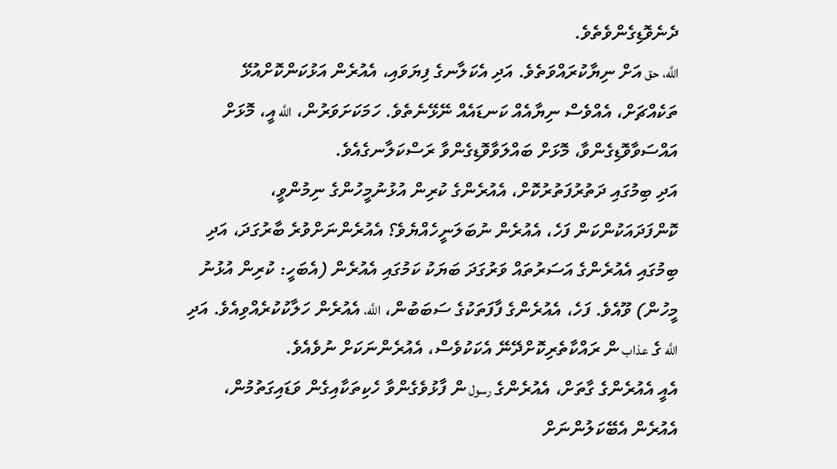ދެނެވޮޑިގެންވެތެވެ.
اللَّه، حق އަށް ނިޔާކުރައްވަތެވެ. އަދި އެކަލާނގެ ފިޔަވައި، އެއުރެން އަޅުކަންކޮށްއުޅޭ ތަކެއްޗަށް، އެއްވެސް ނިޔާއެއް ކަނޑައެއް ނޭޅޭނެތެވެ. ހަމަކަށަވަރުން، اللَّه އީ، މޮޅަށް އައްސަވާވޮޑިގެންވާ، މޮޅަށް ބައްލަވާވޮޑިގެންވާ ރަސްކަލާނގެއެވެ.
އަދި ބިމުގައި ދަތުރުފަތުރުކޮށް، އެއުރެންގެ ކުރިން އުޅުނުމީހުންގެ ނިމުންވީ، ކޮންފަދައަކުންކަން ފަހެ، އެއުރެން ނުބަލަނީހެއްޔެވެ؟ އެއުރެންނަށްވުރެ ބާރުގަދަ، އަދި ބިމުގައި އެއުރެންގެ އަސަރުތައް ވަރުގަދަ ބަޔަކު ކަމުގައި އެއުރެން (އެބަހީ: ކުރިން އުޅުނު މީހުން) ވޫއެވެ. ފަހެ، އެއުރެންގެ ފާފަތަކުގެ ސަބަބުން، اللَّه، އެއުރެން ހަލާކުކުރެއްވިއެވެ. އަދި اللَّه ގެ عذاب ން ރައްކާތެރިކޮށްދޭނޭ އެކަކުވެސް، އެއުރެންނަކަށް ނުވެއެވެ.
އެއީ އެއުރެންގެ ގާތަށް، އެއުރެންގެ رسول ން ފާޅުވެގެންވާ ހެކިތަކާއިގެން ވަޑައިގަތުމުން، އެއުރެން އެބޭކަލުންނަށް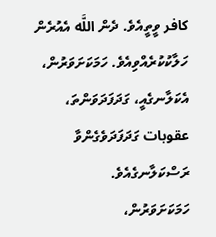كافر ވީތީއެވެ. ދެން اللَّه އެއުރެން ހަލާކުކުރެއްވިއެވެ. ހަމަކަށަވަރުން، އެކަލާނގެއީ، ގަދަފަދަވަންތަ، عقوبات ގަދަފަދަވެގެންވާ ރަސްކަލާނގެއެވެ.
ހަމަކަށަވަރުން،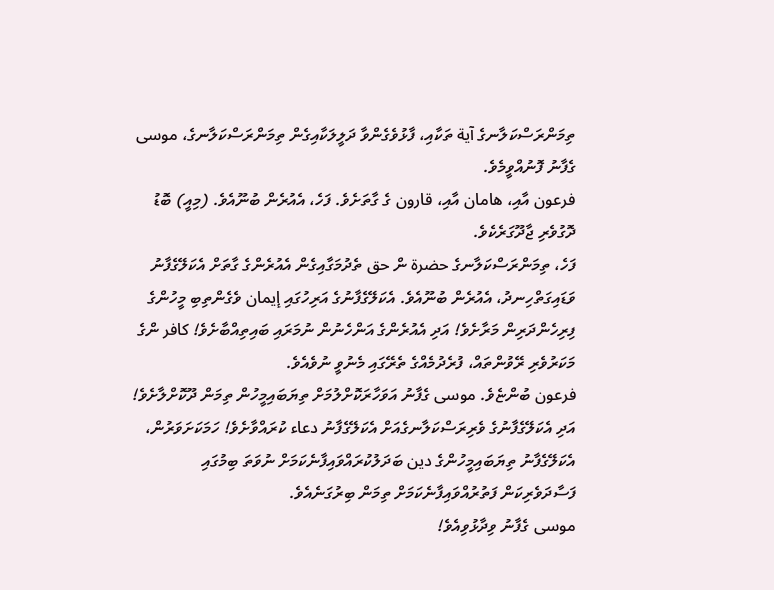ތިމަންރަސްކަލާނގެ آية ތަކާއި، ފާޅުވެގެންވާ ދަލީލަކާއިގެން ތިމަންރަސްކަލާނގެ، موسى ގެފާނު ފޮނުއްވީމެވެ.
فرعون އާއި، هامان އާއި، قارون ގެ ގާތަށެވެ. ފަހެ، އެއުރެން ބުނޫއެވެ. (މިއީ) ބޮޑު ދޮގުވެރި ޖާދޫގަރެކެވެ.
ފަހެ، ތިމަންރަސްކަލާނގެ حضرة ން حق ތެދުމަގާއިގެން އެއުރެންގެ ގާތަށް އެކަލޭގެފާނު ވަޑައިގަތްހިނދު، އެއުރެން ބުނޫއެވެ. އެކަލޭގެފާނުގެ އަރިހުގައި إيمان ވެގެންތިބި މީހުންގެ ފިރިހެންދަރިން މަރާށެވެ! އަދި އެއުރެންގެ އަންހެނުން ނުމަރައި ބައިތިއްބާށެވެ! كافر ންގެ މަކަރުވެރި ރޭވުންތައް، ފުރެދުމެއްގެ ތެރޭގައި މެނުވީ ނުވެއެވެ.
فرعون ބުންޏެވެ. موسى ގެފާނު އަވަހާރަކޮށްލުމަށް ތިޔަބައިމީހުން ތިމަން ދޫކޮށްލާށެވެ! އަދި އެކަލޭގެފާނުގެ ވެރިރަސްކަލާނގެއަށް އެކަލޭގެފާނު دعاء ކުރައްވާށެވެ! ހަމަކަށަވަރުން، އެކަލޭގެފާނު ތިޔަބައިމީހުންގެ دين ބަދަލުކުރައްވައިފާނެކަމަށް ނުވަތަ ބިމުގައި ފަސާދަވެރިކަން ފަތުރުއްވައިފާނެކަމަށް ތިމަން ބިރުގަނެއެވެ.
موسى ގެފާނު ވިދާޅުވިއެވެ!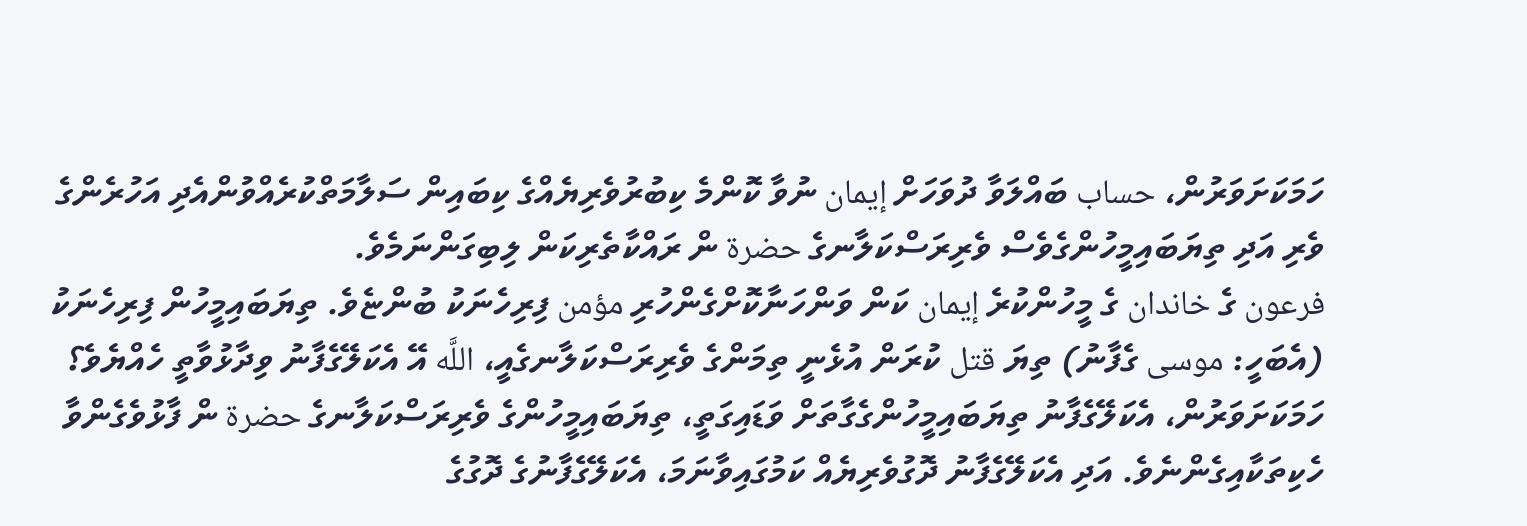ހަމަކަށަވަރުން، حساب ބައްލަވާ ދުވަހަށް إيمان ނުވާ ކޮންމެ ކިބުރުވެރިޔެއްގެ ކިބައިން ސަލާމަތްކުރެއްވުންއެދި އަހުރެންގެ ވެރި އަދި ތިޔަބައިމީހުންގެވެސް ވެރިރަސްކަލާނގެ حضرة ން ރައްކާތެރިކަން ލިބިގަންނަމެވެ.
فرعون ގެ خاندان ގެ މީހުންކުރެ إيمان ކަން ވަންހަނާކޮށްގެންހުރި مؤمن ފިރިހެނަކު ބުންޏެވެ. ތިޔަބައިމީހުން ފިރިހެނަކު (އެބަހީ: موسى ގެފާނު) ތިޔަ قتل ކުރަން އުޅެނީ ތިމަންގެ ވެރިރަސްކަލާނގެއީ، اللَّه އޭ އެކަލޭގެފާނު ވިދާޅުވާތީ ހެއްޔެވެ؟ ހަމަކަށަވަރުން، އެކަލޭގެފާނު ތިޔަބައިމީހުންގެގާތަށް ވަޑައިގަތީ، ތިޔަބައިމީހުންގެ ވެރިރަސްކަލާނގެ حضرة ން ފާޅުވެގެންވާ ހެކިތަކާއިގެންނެވެ. އަދި އެކަލޭގެފާނު ދޮގުވެރިޔެއް ކަމުގައިވާނަމަ، އެކަލޭގެފާނުގެ ދޮގުގެ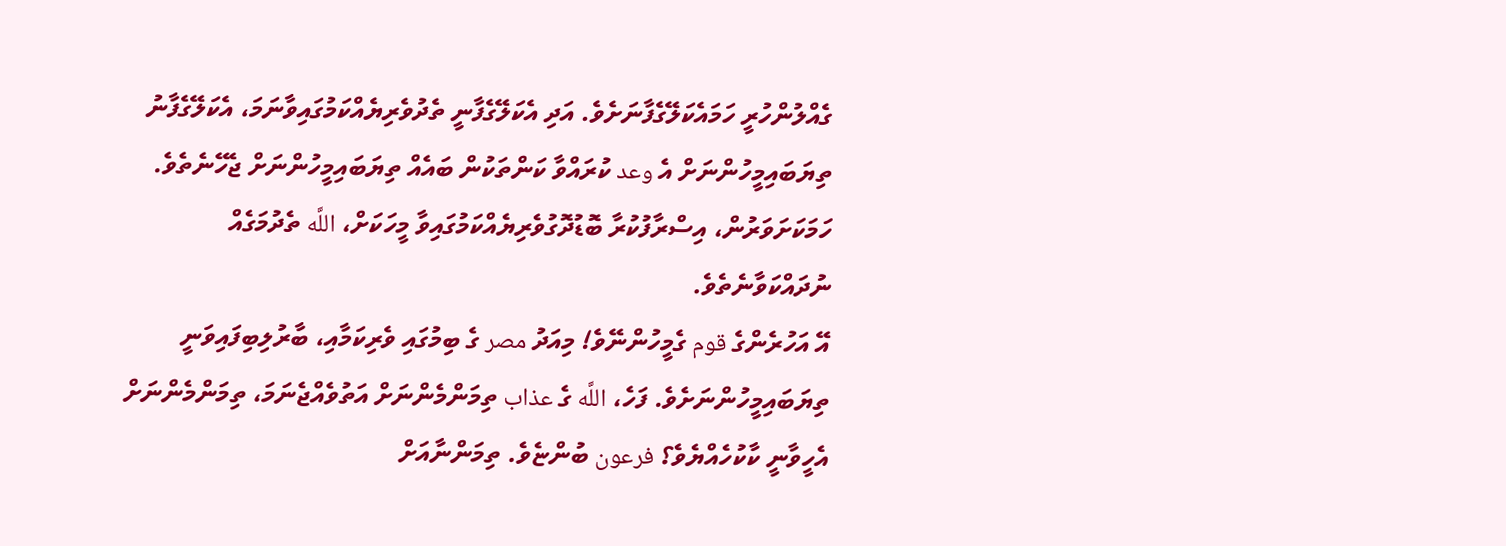ގެއްލުންހުރީ ހަމައެކަލޭގެފާނަށެވެ. އަދި އެކަލޭގެފާނީ ތެދުވެރިޔެއްކަމުގައިވާނަމަ، އެކަލޭގެފާނު ތިޔަބައިމީހުންނަށް އެ وعد ކުރައްވާ ކަންތަކުން ބައެއް ތިޔަބައިމީހުންނަށް ޖެހޭނެތެވެ. ހަމަކަށަވަރުން، އިސްރާފުކުރާ ބޮޑުދޮގުވެރިޔެއްކަމުގައިވާ މީހަކަށް، اللَّه ތެދުމަގެއް ނުދައްކަވާނެތެވެ.
އޭ އަހުރެންގެ قوم ގެމީހުންނޭވެ! މިއަދު مصر ގެ ބިމުގައި ވެރިކަމާއި، ބާރުލިބިފައިވަނީ ތިޔަބައިމީހުންނަށެވެ. ފަހެ، اللَّه ގެ عذاب ތިމަންމެންނަށް އަތުވެއްޖެނަމަ، ތިމަންމެންނަށް އެހީވާނީ ކާކުހެއްޔެވެ؟ فرعون ބުންޏެވެ. ތިމަންނާއަށް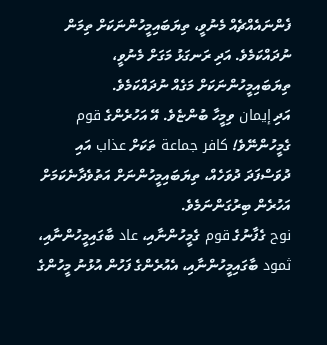ފެންނައެއްޗެއް މެނުވީ، ތިޔަބައިމީހުންނަކަށް ތިމަން ނުދައްކަމެވެ. އަދި ރަނގަޅު މަގަށް މެނުވީ، ތިޔަބައިމީހުންނަކަށް މަގެއް ނުދައްކަމެވެ.
އަދި إيمان ވިމީހާ ބުންޏެވެ. އޭ އަހުރެންގެ قوم ގެމީހުންނޭވެ! كافر جماعة ތަކަށް عذاب އައި ދުވަސްފަދަ ދުވަހެއް، ތިޔަބައިމީހުންނަށް އަތުވެދާނެކަމަށް އަހުރެން ބިރުގަންނަމެވެ.
نوح ގެފާނުގެ قوم ގެމީހުންނާއި، عاد ބާގައިމީހުންނާއި، ثمود ބާގައިމީހުންނާއި، އެއުރެންގެ ފަހުން އުޅުނު މީހުންގެ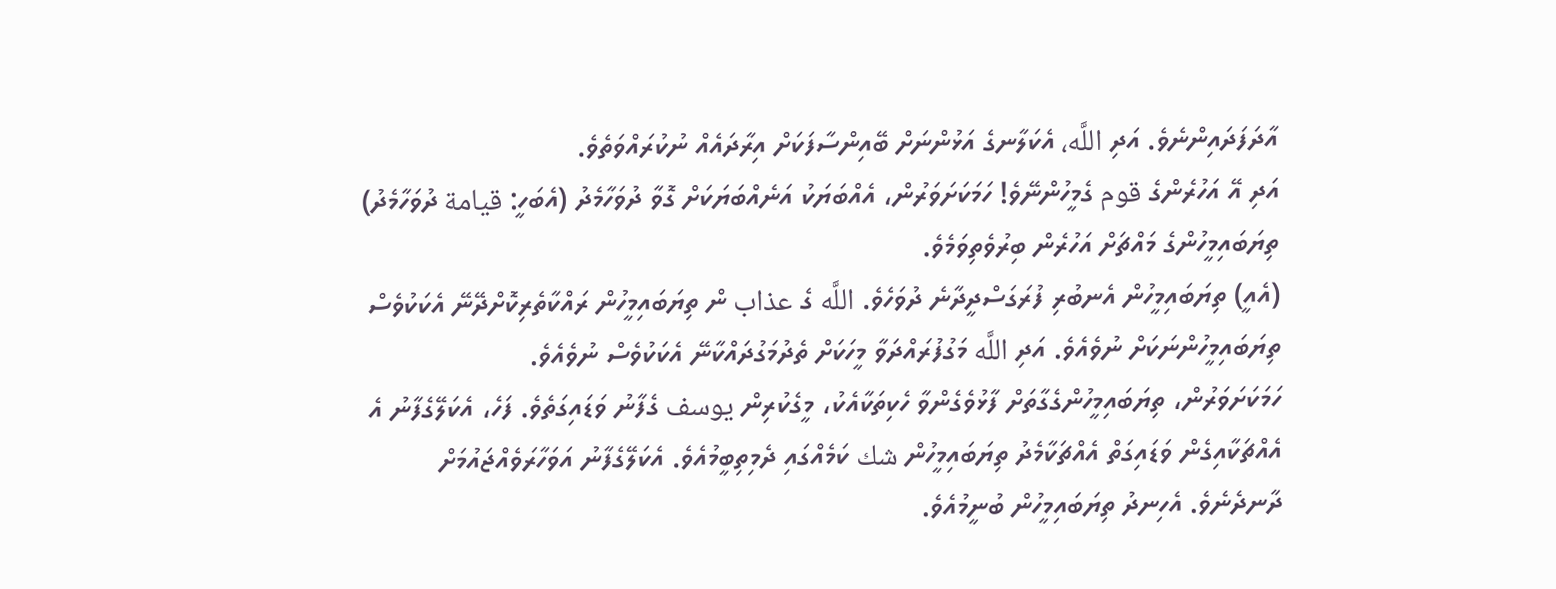އާދަފަދައިންނެވެ. އަދި اللَّه، އެކަލާނގެ އަޅުންނަށް ބޭއިންސާފަކަށް އިރާދައެއް ނުކުރައްވަތެވެ.
އަދި އޭ އަހުރެންގެ قوم ގެމީހުންނޭވެ! ހަމަކަށަވަރުން، އެއްބަޔަކު އަނެއްބަޔަކަށް ގޮވާ ދުވަހާމެދު (އެބަހީ: قيامة ދުވަހާމެދު) ތިޔަބައިމީހުންގެ މައްޗަށް އަހުރެން ބިރުވެތިވަމެވެ.
(އެއީ) ތިޔަބައިމީހުން އެނބުރި ފުރަގަސްދީދާނެ ދުވަހެވެ. اللَّه ގެ عذاب ން ތިޔަބައިމީހުން ރައްކާތެރިކޮށްދޭނޭ އެކަކުވެސް ތިޔަބައިމީހުންނަކަށް ނުވެއެވެ. އަދި اللَّه މަގުފުރައްދަވާ މީހަކަށް ތެދުމަގުދައްކާނޭ އެކަކުވެސް ނުވެއެވެ.
ހަމަކަށަވަރުން، ތިޔަބައިމީހުންގެގާތަށް ފާޅުވެގެންވާ ހެކިތަކާއެކު، މީގެކުރިން يوسف ގެފާނު ވަޑައިގަތެވެ. ފަހެ، އެކަލޭގެފާނު އެ އެއްޗަކާއިގެން ވަޑައިގަތް އެއްޗަކާމެދު ތިޔަބައިމީހުން شك ކަމެއްގައި ދެމިތިބީމުއެވެ. އެކަލޭގެފާނު އަވަހާރަވެއްޖައުމަށް ދާނދެނެވެ. އެހިނދު ތިޔަބައިމީހުން ބުނީމުއެވެ.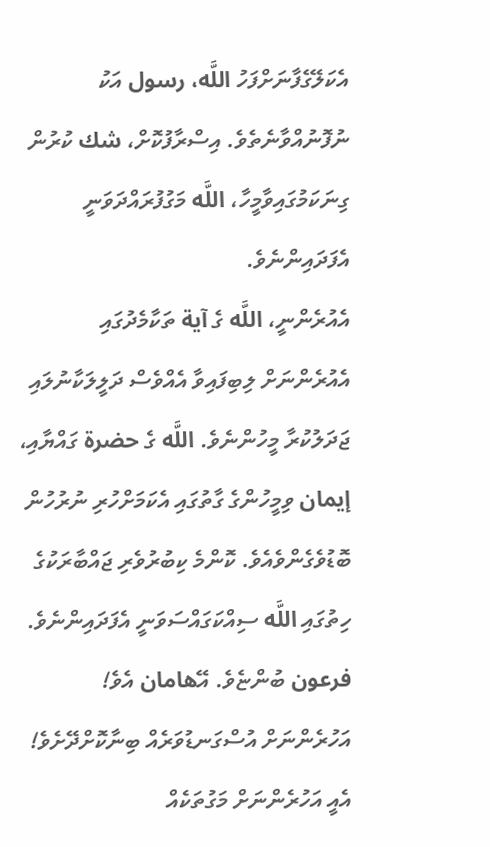އެކަލޭގެފާނަށްފަހު اللَّه، رسول އަކު ނުފޮނުއްވާނެތެވެ. އިސްރާފުކޮށް، شك ކުރުން ގިނަކަމުގައިވާމީހާ، اللَّه މަގުފުރައްދަވަނީ އެފަދައިންނެވެ.
އެއުރެންނީ، اللَّه ގެ آية ތަކާމެދުގައި އެއުރެންނަށް ލިބިފައިވާ އެއްވެސް ދަލީލަކާނުލައި ޖަދަލުކުރާ މީހުންނެވެ. اللَّه ގެ حضرة ގައްޔާއި، إيمان ވިމީހުންގެ ގާތުގައި އެކަމަށްހުރި ނުރުހުން ބޮޑުވެގެންވެއެވެ. ކޮންމެ ކިބުރުވެރި ޖައްބާރަކުގެ ހިތުގައި اللَّه ސިއްކަގައްސަވަނީ އެފަދައިންނެވެ.
فرعون ބުންޏެވެ. އޭهامان އެވެ! އަހުރެންނަށް އުސްގަނޑުވަރެއް ބިނާކޮށްދޭށެވެ! އެއީ އަހުރެންނަށް މަގުތަކެއް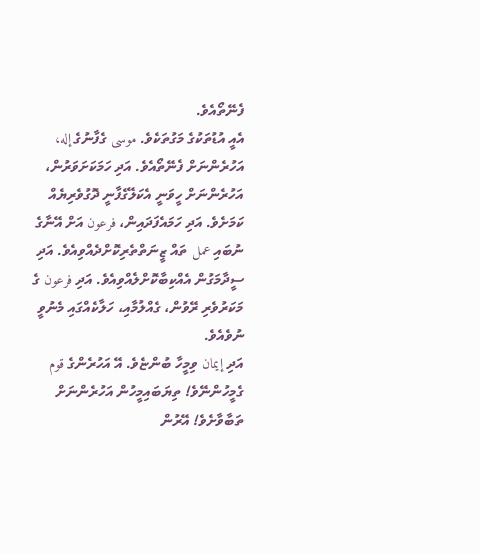ފެނޭތޯއެވެ.
އެއީ އުޑުތަކުގެ މަގުތަކެވެ. موسى ގެފާނުގެ إله، އަހުރެންނަށް ފެނޭތޯއެވެ. އަދި ހަމަކަށަވަރުން، އަހުރެންނަށް ހީވަނީ އެކަލޭގެފާނީ ދޮގުވެރިޔެއް ކަމަށެވެ. އަދި ހަމައެފަދައިން، فرعون އަށް އޭނާގެ ނުބައި عمل ތައް ޒީނަތްތެރިކޮށްދެއްވިއެވެ. އަދި ސީދާމަގުން އެއްކިބާކޮށްލެއްވިއެވެ. އަދި فرعون ގެ މަކަރުވެރި ރޭވުން، ގެއްލުމާއި، ހަލާކެއްގައި މެނުވީ ނުވެއެވެ.
އަދި إيمان ވިމީހާ ބުންޏެވެ. އޭ އަހުރެންގެ قوم ގެމީހުންނޭވެ! ތިޔަބައިމީހުން އަހުރެންނަށް ތަބާވާށެވެ! އޭރުން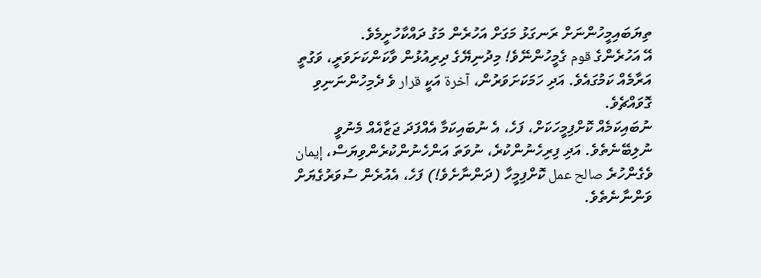ތިޔަބައިމީހުންނަށް ރަނގަޅު މަގަށް އަހުރެން މަގު ދައްކާހުށީމެވެ.
އޭ އަހުރެންގެ قوم ގެމީހުންނޭވެ! މިދުނިޔޭގެ ދިރިއުޅުން ވާކަންކަށަވަރީ، ވަގުތީ އަރާމެއް ކަމުގައެވެ. އަދި ހަމަކަށަވަރުން، آخرة އަކީ قرار ވެ ދެމިހުންނަނިވި ގޮވައްޗެވެ.
ނުބައިކަމެއް ކޮށްފިމީހަކަށް، ފަހެ، އެ ނުބައިކަމާ އެއްފަދަ ޖަޒާއެއް މެނުވީ ނުލިބޭނެތެވެ. އަދި ފިރިހެނުންކުރެ، ނުވަތަ އަންހެނުންކުރެންވިޔަސް، إيمان ވެގެންހުރެ صالح عمل ކޮށްފިމީހާ (ދަންނާށެވެ!) ފަހެ، އެއުރެން ސުވަރުގެޔަށް ވަންނާނެތެވެ.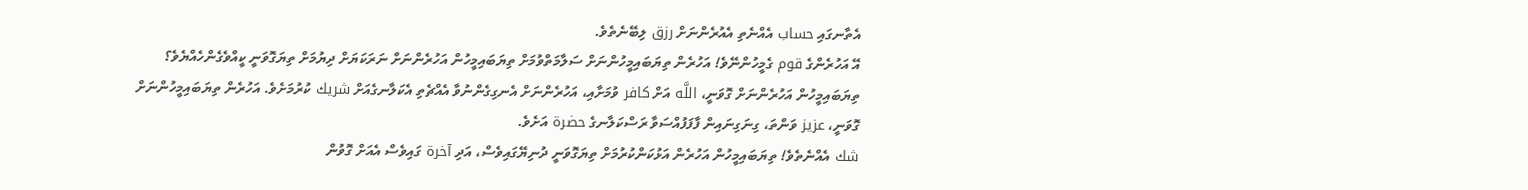އެތާނގައި حساب އެއްނެތި އެއުރެންނަށް رزق ލިބޭނެތެވެ.
އޭ އަހުރެންގެ قوم ގެމީހުންނޭވެ! އަހުރެން ތިޔަބައިމީހުންނަށް ސަލާމަތްވުމަށް ތިޔަބައިމީހުން އަހުރެންނަށް ނަރަކަޔަށް ދިޔުމަށް ތިޔަގޮވަނީ ކީއްވެގެންހެއްޔެވެ؟
ތިޔަބައިމީހުން އަހުރެންނަށް ގޮވަނީ، اللَّه އަށް كافر ވުމަށާއި، އަހުރެންނަށް އެނގިގެންނުވާ އެއްޗެތި އެކަލާނގެއަށް شريك ކުރުމަށެވެ. އަހުރެން ތިޔަބައިމީހުންނަށް ގޮވަނީ، عزيز ވަންތަ، ގިނަގިނައިން ފާފަފުއްސަވާ ރަސްކަލާނގެ حضرة އަށެވެ.
شك އެއްނެތެވެ! ތިޔަބައިމީހުން އަހުރެން އަޅުކަންކުރުމަށް ތިޔަގޮވަނީ ދުނިޔޭގައިވެސް، އަދި آخرة ގައިވެސް އެއަށް ގޮވުން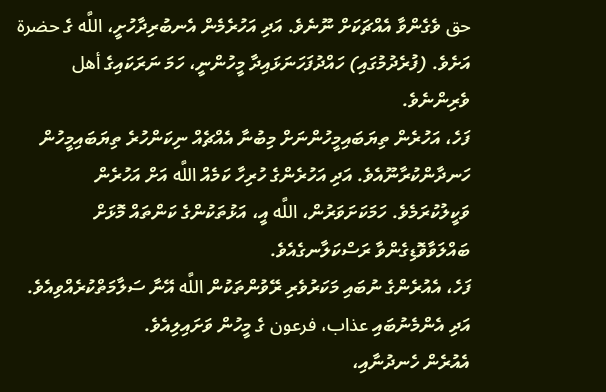حق ވެގެންވާ އެއްޗަކަށް ނޫނެވެ. އަދި އަހުރެމެން އެނބުރިދާހުށީ، اللَّه ގެ حضرة އަށެވެ. (ފުރެދުމުގައި) ހައްދުފަހަނަޅައިދާ މީހުންނީ، ހަމަ ނަރަކައިގެ أهل ވެރިންނެވެ.
ފަހެ، އަހުރެން ތިޔަބައިމީހުންނަށް މިބުނާ އެއްޗެއް ނިކަންހުރެ ތިޔަބައިމީހުން ހަނދާންކުރާނޫއެވެ. އަދި އަހުރެންގެ ހުރިހާ ކަމެއް اللَّه އަށް އަހުރެން ވަކީލުކުރަމެވެ. ހަމަކަށަވަރުން، اللَّه އީ، އަޅުތަކުންގެ ކަންތައް މޮޅަށް ބައްލަވާވޮޑިގެންވާ ރަސްކަލާނގެއެވެ.
ފަހެ، އެއުރެންގެ ނުބައި މަކަރުވެރި ރޭވުންތަކުން اللَّه އޭނާ ސަލާމަތްކުރެއްވިއެވެ. އަދި އެންމެނުބައި عذاب، فرعون ގެ މީހުން ވަށައިލިއެވެ.
އެއުރެން ހެނދުނާއި،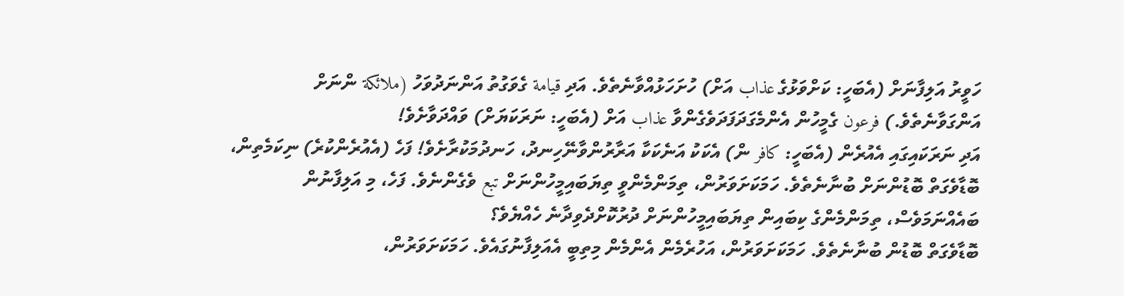ހަވީރު އަލިފާނަށް (އެބަހީ: ކަށްވަޅުގެ عذاب އަށް) ހުށަހަޅުއްވާނެތެވެ. އަދި قيامة ގެވަގުތު އަންނަދުވަހު (ملائكة ންނަށް އަންގަވާނެތެވެ.) فرعون ގެމީހުން އެންމެގަދަފަދަވެގެންވާ عذاب އަށް (އެބަހީ: ނަރަކަޔަށް) ވައްދަވާށެވެ!
އަދި ނަރަކައިގައި އެއުރެން (އެބަހީ: كافر ން) އެކަކު އަނެކަކާ އަރާރުންވާނޭހިނދު، ހަނދުމަކުރާށެވެ! ފަހެ (އެއުރެންކުރެ) ނިކަމެތިން، ބޮޑާވެގަތް ބޮޑުންނަށް ބުނާނެތެވެ. ހަމަކަށަވަރުން، ތިމަންމެންވީ ތިޔަބައިމީހުންނަށް تبع ވެގެންނެވެ. ފަހެ، މި އަލިފާނުން ބައެއްނަމަވެސް، ތިމަންމެންގެ ކިބައިން ތިޔަބައިމީހުންނަށް ދުރުކޮށްދެވިދާނެ ހެއްޔެވެ؟
ބޮޑާވެގަތް ބޮޑުން ބުނާނެތެވެ. ހަމަކަށަވަރުން، އަހުރެމެން އެންމެން މިތިބީ އެއަލިފާނުގައެވެ. ހަމަކަށަވަރުން،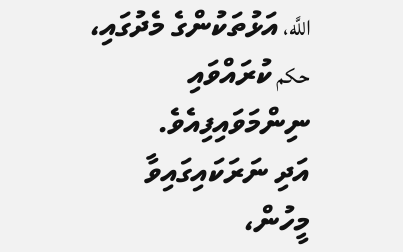اللَّه، އަޅުތަކުންގެ މެދުގައި، حكم ކުރައްވައި ނިންމަވައިފިއެވެ.
އަދި ނަރަކައިގައިވާ މީހުން،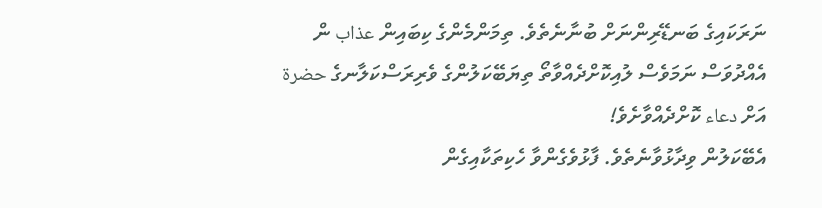ނަރަކައިގެ ބަނޑޭރިންނަށް ބުނާނެތެވެ. ތިމަންމެންގެ ކިބައިން عذاب ން އެއްދުވަސް ނަމަވެސް ލުއިކޮށްދެއްވާތޯ ތިޔަބޭކަލުންގެ ވެރިރަސްކަލާނގެ حضرة އަށް دعاء ކޮށްދެއްވާށެވެ!
އެބޭކަލުން ވިދާޅުވާނެތެވެ. ފާޅުވެގެންވާ ހެކިތަކާއިގެން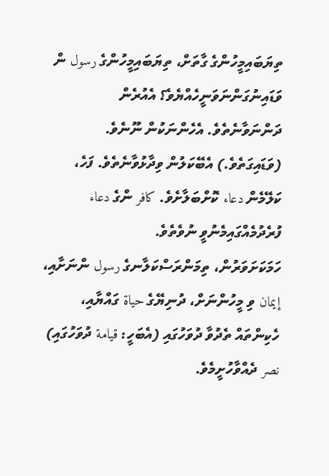ތިޔަބައިމީހުންގެ ގާތަށް، ތިޔަބައިމީހުންގެ رسول ން ވަޑައިނުގަންނަވަނީހެއްޔެވެ؟ އެއުރެން ދަންނަވާނެތެވެ. އެހެންނަކުން ނޫނެވެ. (ވަޑައިގަތެވެ.) އެބޭކަލުން ވިދާޅުވާނެތެވެ. ފަހެ، ކަލޭމެން دعاء ކޮށްބަލާށެވެ. كافر ންގެ دعاء ފުރެދުމެއްގައިމެނުވީ ނުވެތެވެ.
ހަމަކަށަވަރުން، ތިމަންރަސްކަލާނގެ رسول ންނަށާއި، إيمان ވި މީހުންނަށް، ދުނިޔޭގެ حياة ގައްޔާއި، ހެކިންތައް ތެދުވާ ދުވަހުގައި (އެބަހީ: قيامة ދުވަހުގައި) نصر ދެއްވާހުށީމެވެ.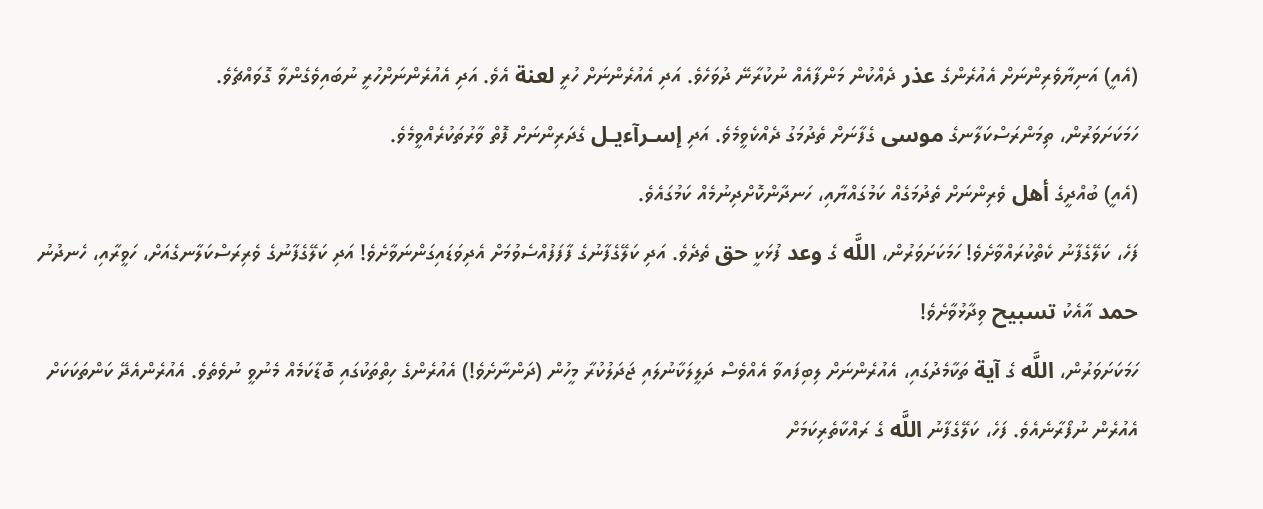(އެއީ) އަނިޔާވެރިންނަށް އެއުރެންގެ عذر ދެއްކުން މަންފާއެއް ނުކުރާނޭ ދުވަހެވެ. އަދި އެއުރެންނަށް ހުރީ لعنة އެވެ. އަދި އެއުރެންނަށްހުރީ ނުބައިވެގެންވާ ގޮވައްޗެވެ.
ހަމަކަށަވަރުން، ތިމަންރަސްކަލާނގެ موسى ގެފާނަށް ތެދުމަގު ދެއްކެވީމެވެ. އަދި إسـرآءيـل ގެދަރިންނަށް ފޮތް ވާރުތަކުރެއްވީމެވެ.
(އެއީ) ބުއްދީގެ أهل ވެރިންނަށް ތެދުމަގެއް ކަމުގައްޔާއި، ހަނދާންކޮށްދިނުމެއް ކަމުގައެވެ.
ފަހެ، ކަލޭގެފާނު ކެތްކުރައްވާށެވެ! ހަމަކަށަވަރުން، اللَّه ގެ وعد ފުޅަކީ حق ތެދެވެ. އަދި ކަލޭގެފާނުގެ ފާފަފުއްސެވުމަށް އެދިވަޑައިގަންނަވާށެވެ! އަދި ކަލޭގެފާނުގެ ވެރިރަސްކަލާނގެއަށް، ހަވީރާއި، ހެނދުނު حمد އާއެކު تسبيح ވިދާޅުވާށެވެ!
ހަމަކަށަވަރުން، اللَّه ގެ آية ތަކާމެދުގައި، އެއުރެންނަށް ލިބިފައވާ އެއްވެސް ދަލީލަކާނުލައި ޖަދަލުކުރާ މީހުން (ދަންނާށެވެ!) އެއުރެންގެ ހިތްތަކުގައި ބޮޑާކަމެއް މެނުވީ ނުވެތެވެ. އެއުރެންއެދޭ ކަންތަކަކަށް އެއުރެން ނުފޯރާނެއެވެ. ފަހެ، ކަލޭގެފާނު اللَّه ގެ ރައްކާތެރިކަމަށް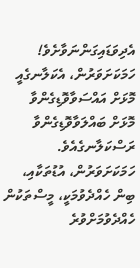އެދިވަޑައިގަންނަވާށެވެ! ހަމަކަށަވަރުން، އެކަލާނގެއީ މޮޅަށް އައްސަވާވޮޑިގެންވާ މޮޅަށް ބައްލަވާވޮޑިގެންވާ ރަސްކަލާނގެއެވެ.
ހަމަކަށަވަރުން، އުޑުތަކާއި، ބިން ހެއްދެވުމަކީ، މީސްތަކުން ހެއްދެވުމަށްވުރެ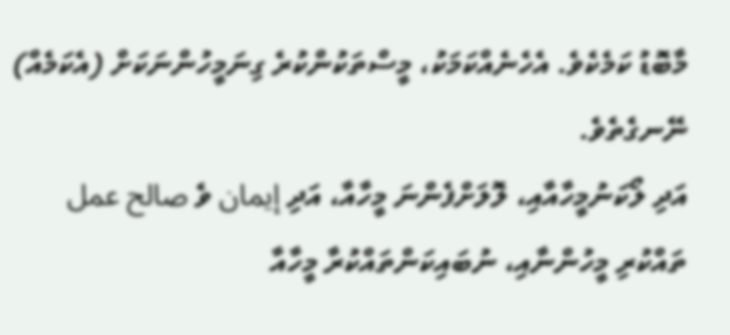މާބޮޑު ކަމެކެވެ. އެހެނެއްކަމަކު، މީސްތަކުންކުރެ ގިނަމީހުންނަކަށް (އެކަމެއް) ނޭނގެތެވެ.
އަދި ލޯކަނުމީހާއާއި، ލޮލަށްފެންނަ މީހާއާ، އަދި إيمان ވެ صالح عمل ތައްކުރި މީހުންނާއި، ނުބައިކަންތައްކުރާ މީހާއާ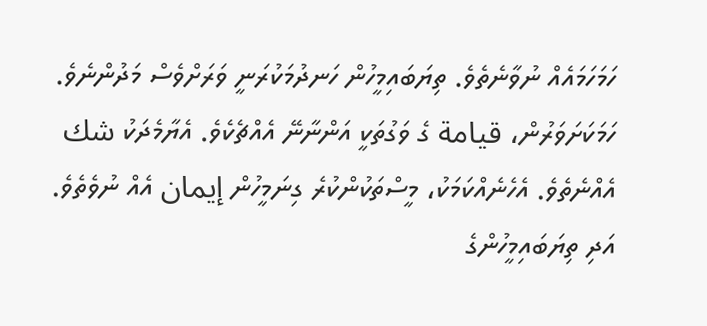ހަމަހަމައެއް ނުވާނެތެވެ. ތިޔަބައިމީހުން ހަނދުމަކުރަނީ ވަރަށްވެސް މަދުންނެވެ.
ހަމަކަށަވަރުން، قيامة ގެ ވަގުތަކީ އަންނާނޭ އެއްޗެކެވެ. އެޔާމެދަކު شك އެއްނެތެވެ. އެހެނެއްކަމަކު، މީސްތަކުންކުރެ ގިނަމީހުން إيمان އެއް ނުވެތެވެ.
އަދި ތިޔަބައިމީހުންގެ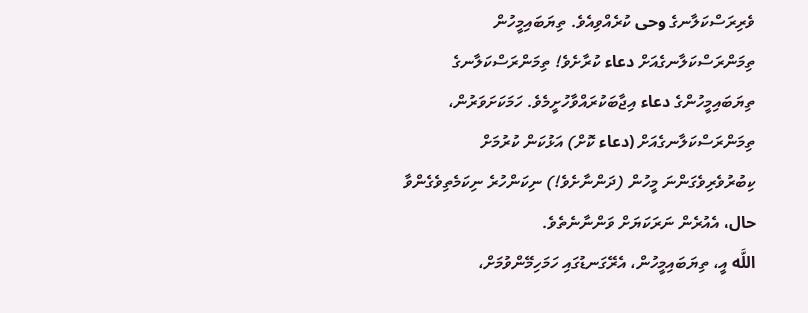ވެރިރަސްކަލާނގެ وحى ކުރެއްވިއެވެ. ތިޔަބައިމީހުން ތިމަންރަސްކަލާނގެއަށް دعاء ކުރާށެވެ! ތިމަންރަސްކަލާނގެ ތިޔަބައިމީހުންގެ دعاء އިޖާބަކުރައްވާހުށީމެވެ. ހަމަކަށަވަރުން، ތިމަންރަސްކަލާނގެއަށް (دعاء ކޮށް) އަޅުކަން ކުރުމަށް ކިބުރުވެރިވެގަންނަ މީހުން (ދަންނާށެވެ!) ނިކަންހުރެ ނިކަމެތިވެގެންވާ حال، އެއުރެން ނަރަކަޔަށް ވަންނާނެތެވެ.
اللَّه އީ، ތިޔަބައިމީހުން، އެރޭގަނޑުގައި ހަމަހިމޭންވުމަށް،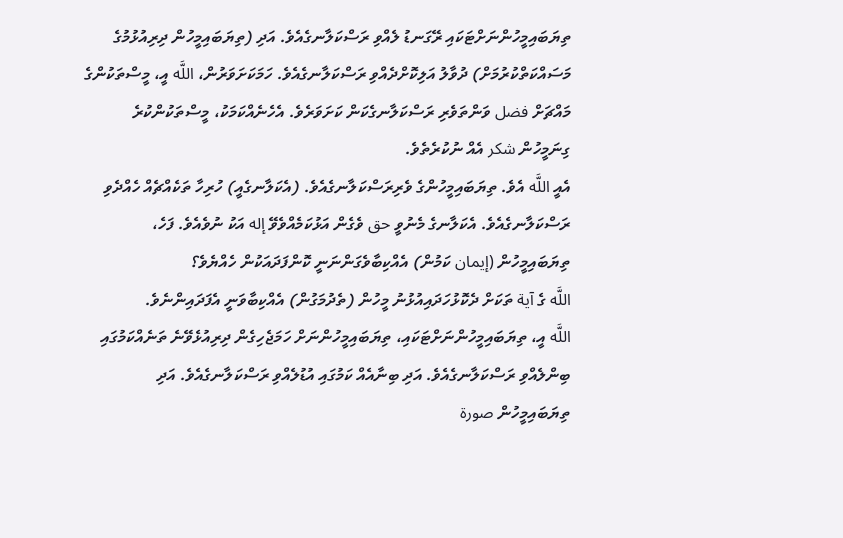ތިޔަބައިމީހުންނަށްޓަކައި ރޭގަނޑު ލެއްވި ރަސްކަލާނގެއެވެ. އަދި (ތިޔަބައިމީހުން ދިރިއުޅުމުގެ މަސައްކަތްކުރުމަށް) ދުވާލު އަލިކޮށްދެއްވި ރަސްކަލާނގެއެވެ. ހަމަކަށަވަރުން، اللَّه އީ، މީސްތަކުންގެ މައްޗަށް فضل ވަންތަވެރި ރަސްކަލާނގެކަން ކަށަވަރެވެ. އެހެނެއްކަމަކު، މީސްތަކުންކުރެ ގިނަމީހުން شكر އެއް ނުކުރެތެވެ.
އެއީ اللَّه އެވެ. ތިޔަބައިމީހުންގެ ވެރިރަސްކަލާނގެއެވެ. (އެކަލާނގެއީ) ހުރިހާ ތަކެއްޗެއް ހެއްދެވި ރަސްކަލާނގެއެވެ. އެކަލާނގެ މެނުވީ حق ވެގެން އަޅުކަމެއްވެވޭ إله އަކު ނުވެއެވެ. ފަހެ، ތިޔަބައިމީހުން (إيمان ކަމުން) އެއްކިބާވެގަންނަނީ ކޮންފަދައަކުން ހެއްޔެވެ؟
اللَّه ގެ آية ތަކަށް ދެކޮޅުހަދައިއުޅުނު މީހުން (ތެދުމަގުން) އެއްކިބާވަނީ އެފަދައިންނެވެ.
اللَّه އީ، ތިޔަބައިމީހުންނަށްޓަކައި، ތިޔަބައިމީހުންނަށް ހަމަޖެހިގެން ދިރިއުޅެވޭނެ ތަނެއްކަމުގައި ބިންލެއްވި ރަސްކަލާނގެއެވެ. އަދި ބިނާއެއް ކަމުގައި އުޑުލެއްވި ރަސްކަލާނގެއެވެ. އަދި ތިޔަބައިމީހުން صورة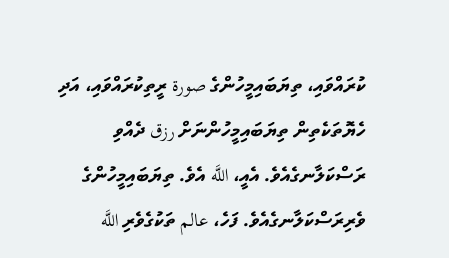ކުރައްވައި، ތިޔަބައިމީހުންގެ صورة ރީތިކުރައްވައި، އަދި ހެޔޮތަކެތިން ތިޔަބައިމީހުންނަށް رزق ދެއްވި ރަސްކަލާނގެއެވެ. އެއީ، اللَّه އެވެ. ތިޔަބައިމީހުންގެ ވެރިރަސްކަލާނގެއެވެ. ފަހެ، عالم ތަކުގެވެރި اللَّه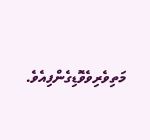މަތިވެރިވެވޮޑިގެންފިއެވެ.